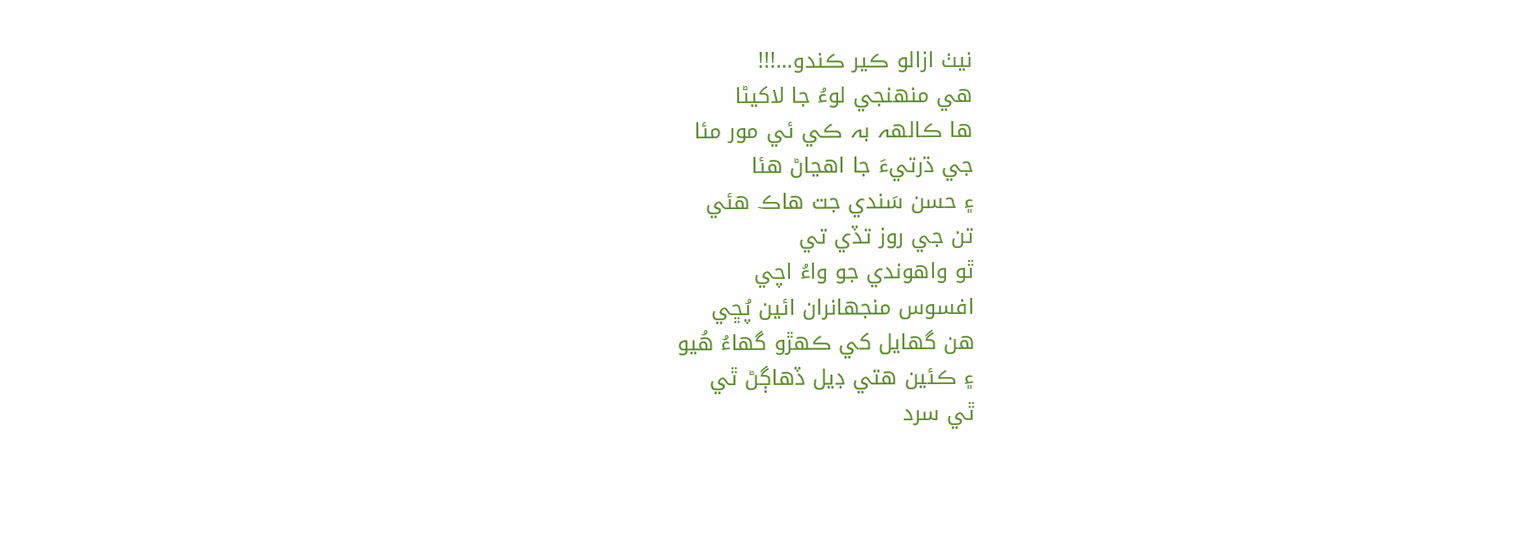نيٺ ازالو ڪير ڪندو…!!!
هي منھنجي لوءُ جا لاکيڻا
ها ڪالھہ بہ ڪي ئي مور مئا
جي ڌرتيءَ جا اهڃاڻ هئا
۽ حسن سَندي جت هاڪ هئي
تن جي روز تڏي تي
ٿو واهوندي جو واءُ اچي
افسوس منجهانران ائين پُڇي
هن گهايل کي ڪھڙو گهاءُ ھُيو
۽ ڪئين هتي ڊيل ڏهاڳڻ ٿي
ٿي سرد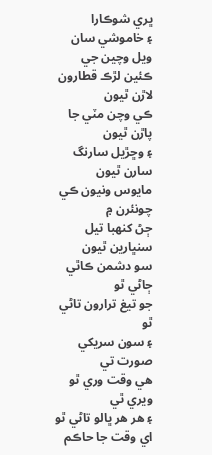ڀري شوڪارا
۽ خاموشي سان ويل وچين جي
ڪئين لڙڪ قطارون لاڙن ٿيون
ڪي وچن مٽي جا پاڙن ٿيون
۽ وڇڙيل سارنگ سارن ٿيون
مايوس ونيون ڪي چونئرن ۾
ڄڻ کنھبا تيل سنڀارين ٿيون
سو دشمن ڪاٿي ڄاڻي ٿو
جو تيغ ترارون تاڻي ٿو
۽ سون سريکي صورت تي
هي وقت وري ٿو ويري ٿي
۽ هر هر ڀالو تاڻي ٿو
اي وقت جا حاڪم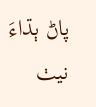پاڻ ٻڌاءَ
نيٺ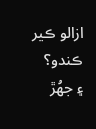ازالو ڪير ڪندو؟
۽ جهُڙ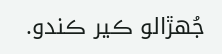جُھڙالو ڪير ڪندو.